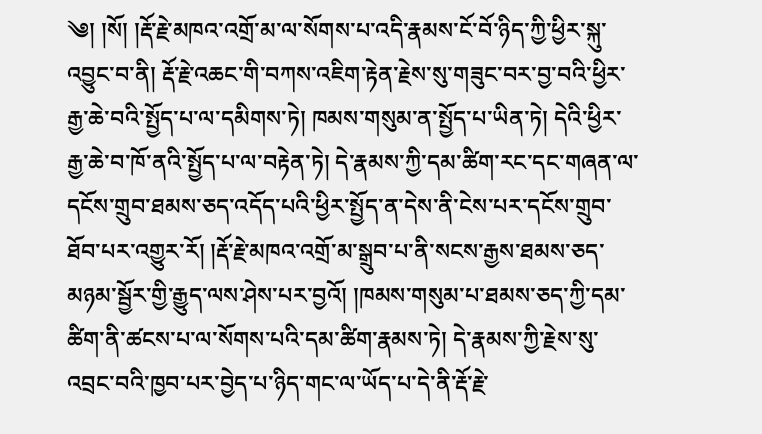༄། །སོ། །རྡོ་རྗེ་མཁའ་འགྲོ་མ་ལ་སོགས་པ་འདི་རྣམས་ངོ་བོ་ཉིད་ཀྱི་ཕྱིར་སྐུ་འབྱུང་བ་ནི། རྡོ་རྗེ་འཆང་གི་བཀས་འཇིག་རྟེན་རྗེས་སུ་གཟུང་བར་བྱ་བའི་ཕྱིར་རྒྱ་ཆེ་བའི་སྤྱོད་པ་ལ་དམིགས་ཏེ། ཁམས་གསུམ་ན་སྤྱོད་པ་ཡིན་ཏེ། དེའི་ཕྱིར་རྒྱ་ཆེ་བ་ཁོ་ནའི་སྤྱོད་པ་ལ་བརྟེན་ཏེ། དེ་རྣམས་ཀྱི་དམ་ཚིག་རང་དང་གཞན་ལ་དངོས་གྲུབ་ཐམས་ཅད་འདོད་པའི་ཕྱིར་སྤྱོད་ན་དེས་ནི་ངེས་པར་དངོས་གྲུབ་ཐོབ་པར་འགྱུར་རོ། །རྡོ་རྗེ་མཁའ་འགྲོ་མ་སྒྲུབ་པ་ནི་སངས་རྒྱས་ཐམས་ཅད་མཉམ་སྦྱོར་གྱི་རྒྱུད་ལས་ཤེས་པར་བྱའོ། །ཁམས་གསུམ་པ་ཐམས་ཅད་ཀྱི་དམ་ཚིག་ནི་ཚངས་པ་ལ་སོགས་པའི་དམ་ཚིག་རྣམས་ཏེ། དེ་རྣམས་ཀྱི་རྗེས་སུ་འབྲང་བའི་ཁྱབ་པར་བྱེད་པ་ཉིད་གང་ལ་ཡོད་པ་དེ་ནི་རྡོ་རྗེ་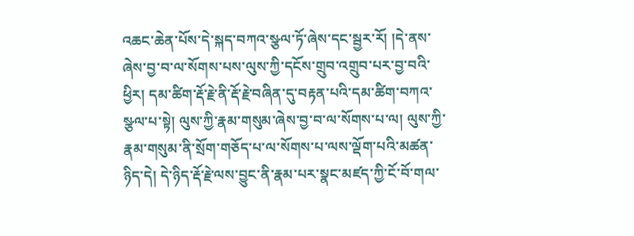འཆང་ཆེན་པོས་དེ་སྐད་བཀའ་སྩལ་ཏོ་ཞེས་དང་སྦྱར་རོ། །དེ་ནས་ཞེས་བྱ་བ་ལ་སོགས་པས་ལུས་ཀྱི་དངོས་གྲུབ་འགྲུབ་པར་བྱ་བའི་ཕྱིར། དམ་ཚིག་རྡོ་རྗེ་ནི་རྡོ་རྗེ་བཞིན་དུ་བརྟན་པའི་དམ་ཚིག་བཀའ་སྩལ་པ་སྟེ། ལུས་ཀྱི་རྣམ་གསུམ་ཞེས་བྱ་བ་ལ་སོགས་པ་ལ། ལུས་ཀྱི་རྣམ་གསུམ་ནི་སྲོག་གཅོད་པ་ལ་སོགས་པ་ལས་ལྡོག་པའི་མཚན་ཉིད་དེ། དེ་ཉིད་རྡོ་རྗེ་ལས་བྱུང་ནི་རྣམ་པར་སྣང་མཛད་ཀྱི་ངོ་བོ་གལ་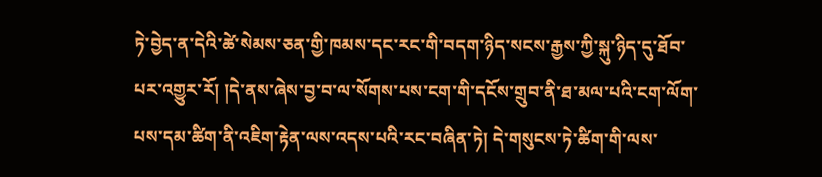ཏེ་བྱེད་ན་དེའི་ཚེ་སེམས་ཅན་གྱི་ཁམས་དང་རང་གི་བདག་ཉིད་སངས་རྒྱས་ཀྱི་སྐུ་ཉིད་དུ་ཐོབ་པར་འགྱུར་རོ། །དེ་ནས་ཞེས་བྱ་བ་ལ་སོགས་པས་ངག་གི་དངོས་གྲུབ་ནི་ཐ་མལ་པའི་ངག་ལོག་པས་དམ་ཚིག་ནི་འཇིག་རྟེན་ལས་འདས་པའི་རང་བཞིན་ཏེ། དེ་གསུངས་ཏེ་ཚིག་གི་ལས་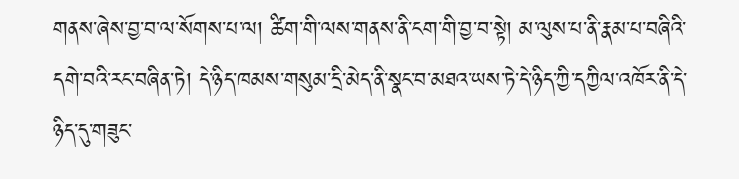གནས་ཞེས་བྱ་བ་ལ་སོགས་པ་ལ། ཚིག་གི་ལས་གནས་ནི་ངག་གི་བྱ་བ་སྟེ། མ་ལུས་པ་ནི་རྣམ་པ་བཞིའི་དགེ་བའི་རང་བཞིན་ཏེ། དེ་ཉིད་ཁམས་གསུམ་དྲི་མེད་ནི་སྣང་བ་མཐའ་ཡས་ཏེ་དེ་ཉིད་ཀྱི་དཀྱིལ་འཁོར་ནི་དེ་ཉིད་དུ་གཟུང་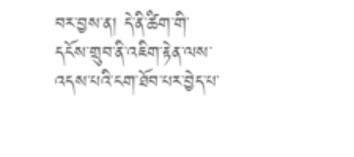བར་བྱས་ན། དེ་ནི་ཚིག་གི་དངོས་གྲུབ་ནི་འཇིག་རྟེན་ལས་འདས་པའི་ངག་ཐོབ་པར་བྱེད་པ་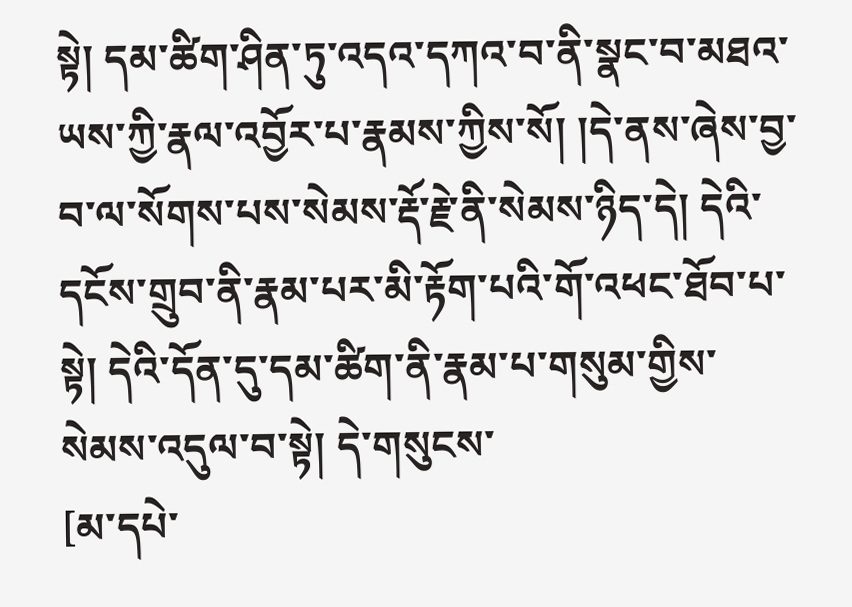སྟེ། དམ་ཚིག་ཤིན་ཏུ་འདའ་དཀའ་བ་ནི་སྣང་བ་མཐའ་ཡས་ཀྱི་རྣལ་འབྱོར་པ་རྣམས་ཀྱིས་སོ། །དེ་ནས་ཞེས་བྱ་བ་ལ་སོགས་པས་སེམས་རྡོ་རྗེ་ནི་སེམས་ཉིད་དེ། དེའི་དངོས་གྲུབ་ནི་རྣམ་པར་མི་རྟོག་པའི་གོ་འཕང་ཐོབ་པ་སྟེ། དེའི་དོན་དུ་དམ་ཚིག་ནི་རྣམ་པ་གསུམ་གྱིས་སེམས་འདུལ་བ་སྟེ། དེ་གསུངས་
[མ་དཔེ་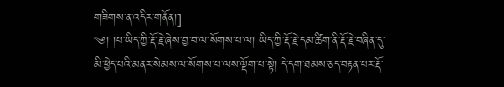གཟིགས་ན་འདིར་གནོན།]
༄། །པ་ཡིད་ཀྱི་རྡོ་རྗེ་ཞེས་བྱ་བ་ལ་སོགས་པ་ལ། ཡིད་ཀྱི་རྡོ་རྗེ་དམ་ཚིག་ནི་རྡོ་རྗེ་བཞིན་དུ་མི་ཕྱེད་པའི་མནར་སེམས་ལ་སོགས་པ་ལས་ལྡོག་པ་སྟེ། དེ་དག་ཐམས་ཅད་བརྟན་པར་རྡོ་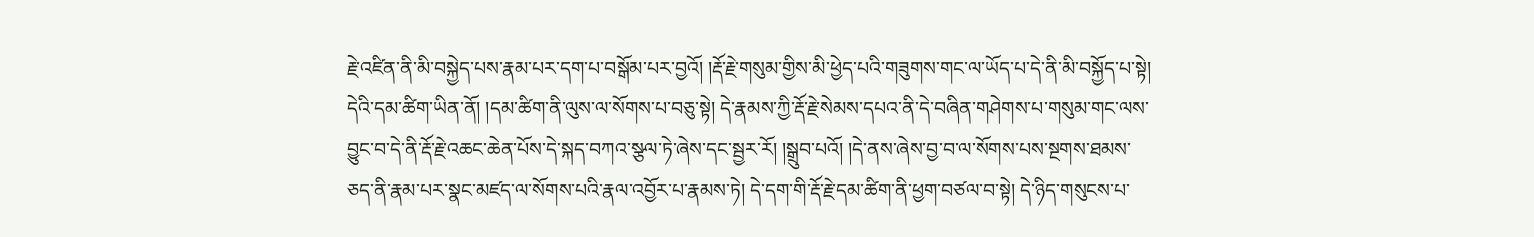རྗེ་འཛིན་ནི་མི་བསྐྱེད་པས་རྣམ་པར་དག་པ་བསྒོམ་པར་བྱའོ། །རྡོ་རྗེ་གསུམ་གྱིས་མི་ཕྱེད་པའི་གཟུགས་གང་ལ་ཡོད་པ་དེ་ནི་མི་བསྐྱོད་པ་སྟེ། དེའི་དམ་ཚིག་ཡིན་ནོ། །དམ་ཚིག་ནི་ལུས་ལ་སོགས་པ་བཅུ་སྟེ། དེ་རྣམས་ཀྱི་རྡོ་རྗེ་སེམས་དཔའ་ནི་དེ་བཞིན་གཤེགས་པ་གསུམ་གང་ལས་བྱུང་བ་དེ་ནི་རྡོ་རྗེ་འཆང་ཆེན་པོས་དེ་སྐད་བཀའ་སྩལ་ཏེ་ཞེས་དང་སྦྱར་རོ། །སྒྲུབ་པའོ། །དེ་ནས་ཞེས་བྱ་བ་ལ་སོགས་པས་སྔགས་ཐམས་ཅད་ནི་རྣམ་པར་སྣང་མཛད་ལ་སོགས་པའི་རྣལ་འབྱོར་པ་རྣམས་ཏེ། དེ་དག་གི་རྡོ་རྗེ་དམ་ཚིག་ནི་ཕྱག་བཙལ་བ་སྟེ། དེ་ཉིད་གསུངས་པ་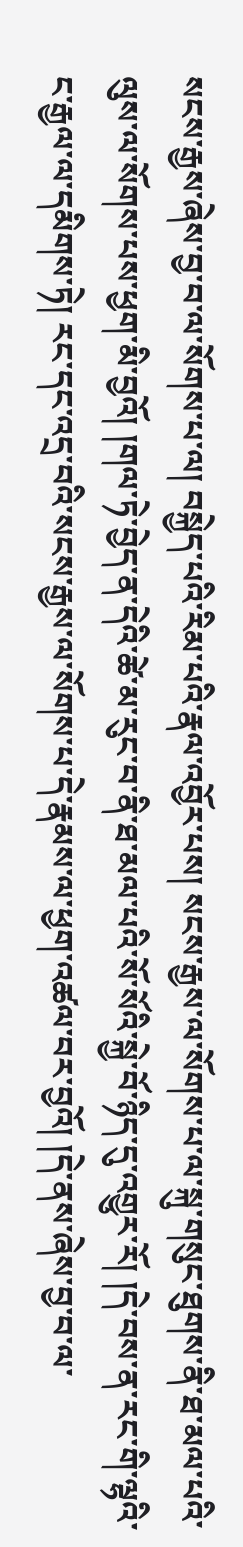སངས་རྒྱས་ཞེས་བྱ་བ་ལ་སོགས་པ་ལ། བསྐྱེད་པའི་རིམ་པའི་རྣལ་འབྱོར་པས། སངས་རྒྱས་ལ་སོགས་པ་ལ་སྐུ་གསུང་ཐུགས་ནི་ཐ་མལ་པའི་ལུས་ལ་སོགས་པས་ཕྱག་མི་བྱའོ། །གལ་ཏེ་བྱེད་ན་དེའི་ཚེ་མ་རུང་བ་ནི་ཐ་མལ་པའི་སོ་སོའི་སྐྱེ་བོ་ཉིད་དུ་འགྱུར་རོ། །དེ་བས་ན་རང་གི་ལྷའི་ང་རྒྱལ་ལ་དམིགས་ཏེ། རང་དང་འདྲ་བའི་སངས་རྒྱས་ལ་སོགས་པ་དེ་རྣམས་ལ་ཕྱག་འཚལ་བར་བྱའོ། །དེ་ནས་ཞེས་བྱ་བ་ལ་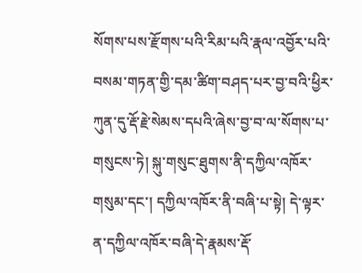སོགས་པས་རྫོགས་པའི་རིམ་པའི་རྣལ་འབྱོར་པའི་བསམ་གཏན་གྱི་དམ་ཚིག་བཤད་པར་བྱ་བའི་ཕྱིར་ཀུན་དུ་རྡོ་རྗེ་སེམས་དཔའི་ཞེས་བྱ་བ་ལ་སོགས་པ་གསུངས་ཏེ། སྐུ་གསུང་ཐུགས་ནི་དཀྱིལ་འཁོར་གསུམ་དང་། དཀྱིལ་འཁོར་ནི་བཞི་པ་སྟེ། དེ་ལྟར་ན་དཀྱིལ་འཁོར་བཞི་དེ་རྣམས་རྡོ་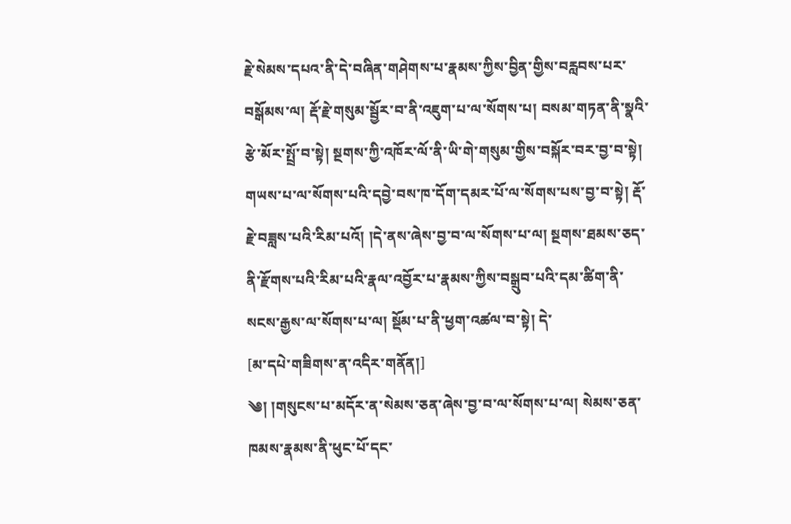རྗེ་སེམས་དཔའ་ནི་དེ་བཞིན་གཤེགས་པ་རྣམས་ཀྱིས་བྱིན་གྱིས་བརླབས་པར་བསྒོམས་ལ། རྡོ་རྗེ་གསུམ་སྦྱོར་བ་ནི་འཇུག་པ་ལ་སོགས་པ། བསམ་གཏན་ནི་སྣའི་རྩེ་མོར་སྤྲོ་བ་སྟེ། སྔགས་ཀྱི་འཁོར་ལོ་ནི་ཡི་གེ་གསུམ་གྱིས་བསྐོར་བར་བྱ་བ་སྟེ། གཡས་པ་ལ་སོགས་པའི་དབྱེ་བས་ཁ་དོག་དམར་པོ་ལ་སོགས་པས་བྱ་བ་སྟེ། རྡོ་རྗེ་བཟླས་པའི་རིམ་པའོ། །དེ་ནས་ཞེས་བྱ་བ་ལ་སོགས་པ་ལ། སྔགས་ཐམས་ཅད་ནི་རྫོགས་པའི་རིམ་པའི་རྣལ་འབྱོར་པ་རྣམས་ཀྱིས་བསྒྲུབ་པའི་དམ་ཚིག་ནི་སངས་རྒྱས་ལ་སོགས་པ་ལ། སྡོམ་པ་ནི་ཕྱག་འཚལ་བ་སྟེ། དེ་
[མ་དཔེ་གཟིགས་ན་འདིར་གནོན།]
༄། །གསུངས་པ་མདོར་ན་སེམས་ཅན་ཞེས་བྱ་བ་ལ་སོགས་པ་ལ། སེམས་ཅན་ཁམས་རྣམས་ནི་ཕུང་པོ་དང་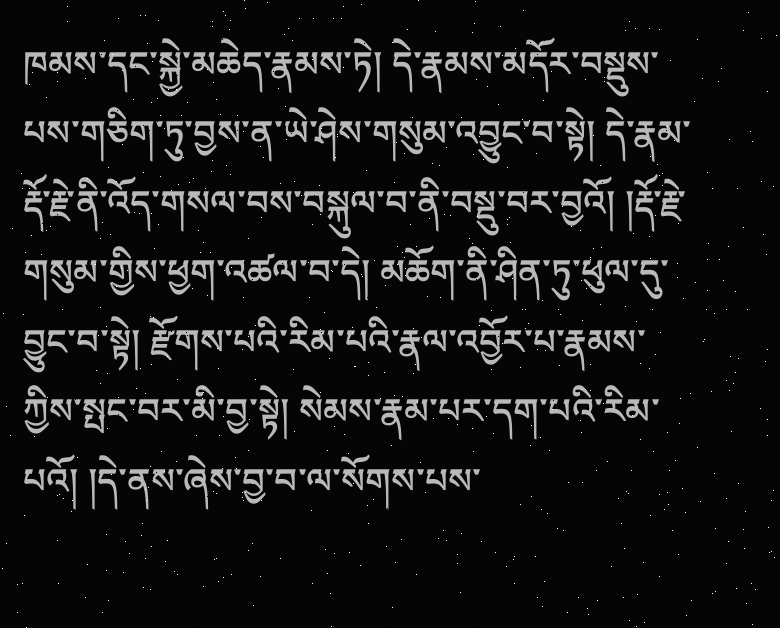ཁམས་དང་སྐྱེ་མཆེད་རྣམས་ཏེ། དེ་རྣམས་མདོར་བསྡུས་པས་གཅིག་ཏུ་བྱས་ན་ཡེ་ཤེས་གསུམ་འབྱུང་བ་སྟེ། དེ་རྣམ་རྡོ་རྗེ་ནི་འོད་གསལ་བས་བསྐུལ་བ་ནི་བསྡུ་བར་བྱའོ། །རྡོ་རྗེ་གསུམ་གྱིས་ཕྱག་འཚལ་བ་དེ། མཆོག་ནི་ཤིན་ཏུ་ཕུལ་དུ་བྱུང་བ་སྟེ། རྫོགས་པའི་རིམ་པའི་རྣལ་འབྱོར་པ་རྣམས་ཀྱིས་སྤང་བར་མི་བྱ་སྟེ། སེམས་རྣམ་པར་དག་པའི་རིམ་པའོ། །དེ་ནས་ཞེས་བྱ་བ་ལ་སོགས་པས་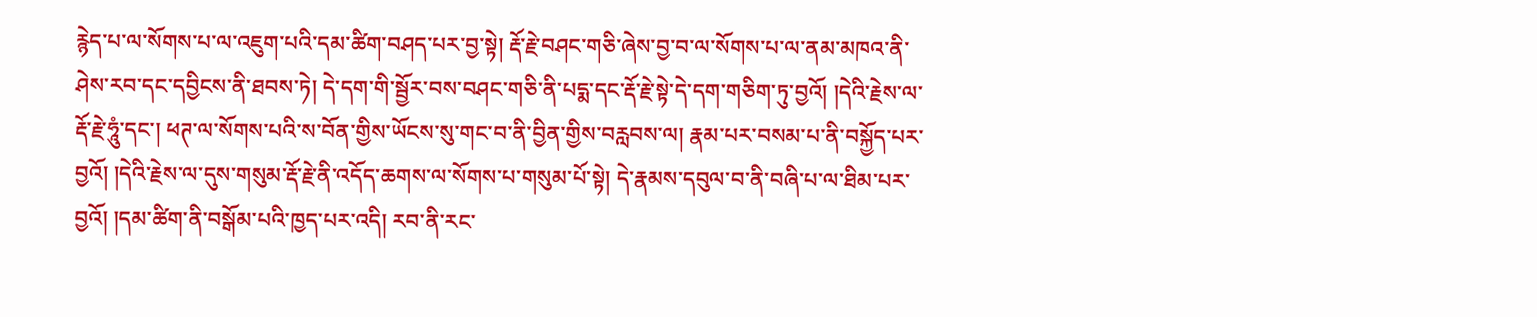རྙེད་པ་ལ་སོགས་པ་ལ་འཇུག་པའི་དམ་ཚིག་བཤད་པར་བྱ་སྟེ། རྡོ་རྗེ་བཤང་གཅི་ཞེས་བྱ་བ་ལ་སོགས་པ་ལ་ནམ་མཁའ་ནི་ཤེས་རབ་དང་དབྱིངས་ནི་ཐབས་ཏེ། དེ་དག་གི་སྦྱོར་བས་བཤང་གཅི་ནི་པདྨ་དང་རྡོ་རྗེ་སྟེ་དེ་དག་གཅིག་ཏུ་བྱའོ། །དེའི་རྗེས་ལ་རྡོ་རྗེ་ཧཱུཾ་དང་། ཕཊ་ལ་སོགས་པའི་ས་བོན་གྱིས་ཡོངས་སུ་གང་བ་ནི་བྱིན་གྱིས་བརླབས་ལ། རྣམ་པར་བསམ་པ་ནི་བསྐྱོད་པར་བྱའོ། །དེའི་རྗེས་ལ་དུས་གསུམ་རྡོ་རྗེ་ནི་འདོད་ཆགས་ལ་སོགས་པ་གསུམ་པོ་སྟེ། དེ་རྣམས་དབུལ་བ་ནི་བཞི་པ་ལ་ཐིམ་པར་བྱའོ། །དམ་ཚིག་ནི་བསྒོམ་པའི་ཁྱད་པར་འདི། རབ་ནི་རང་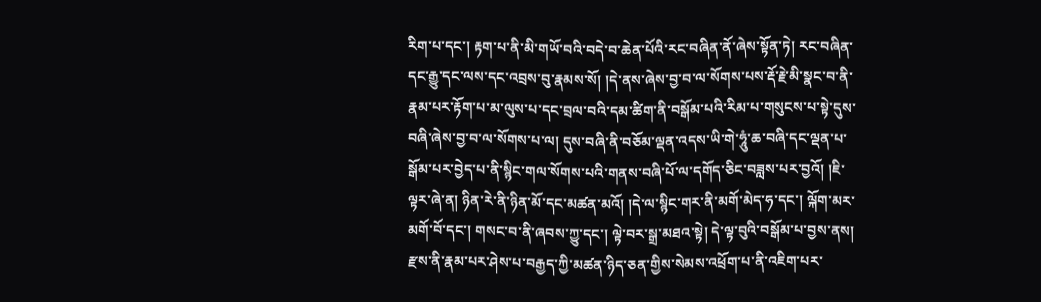རིག་པ་དང་། རྟག་པ་ནི་མི་གཡོ་བའི་བདེ་བ་ཆེན་པོའི་རང་བཞིན་ནོ་ཞེས་སྟོན་ཏེ། རང་བཞིན་དང་རྒྱུ་དང་ལས་དང་འབྲས་བུ་རྣམས་སོ། །དེ་ནས་ཞེས་བྱ་བ་ལ་སོགས་པས་རྡོ་རྗེ་མི་སྣང་བ་ནི་རྣམ་པར་རྟོག་པ་མ་ལུས་པ་དང་བྲལ་བའི་དམ་ཚིག་ནི་བསྒོམ་པའི་རིམ་པ་གསུངས་པ་སྟེ་དུས་བཞི་ཞེས་བྱ་བ་ལ་སོགས་པ་ལ། དུས་བཞི་ནི་བཅོམ་ལྡན་འདས་ཡི་གེ་ཧཱུཾ་ཆ་བཞི་དང་ལྡན་པ་སྒོམ་པར་བྱེད་པ་ནི་སྙིང་གལ་སོགས་པའི་གནས་བཞི་པོ་ལ་དགོད་ཅིང་བཟླས་པར་བྱའོ། །ཇི་ལྟར་ཞེ་ན། ཉིན་རེ་ནི་ཉིན་མོ་དང་མཚན་མའོ། །དེ་ལ་སྙིང་གར་ནི་མགོ་མེད་ཧ་དང་། ལྐོག་མར་མགོ་བོ་དང་། གསང་བ་ནི་ཞབས་ཀྱུ་དང་། ལྟེ་བར་སྒྲ་མཐའ་སྟེ། དེ་ལྟ་བུའི་བསྒོམ་པ་བྱས་ནས། རྫས་ནི་རྣམ་པར་ཤེས་པ་བརྒྱད་ཀྱི་མཚན་ཉིད་ཅན་གྱིས་སེམས་འཕྲོག་པ་ནི་འཇིག་པར་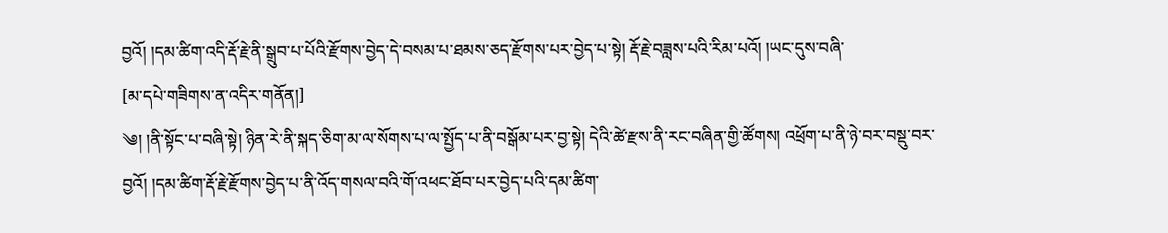བྱའོ། །དམ་ཚིག་འདི་རྡོ་རྗེ་ནི་སྒྲུབ་པ་པོའི་རྫོགས་བྱེད་དེ་བསམ་པ་ཐམས་ཅད་རྫོགས་པར་བྱེད་པ་སྟེ། རྡོ་རྗེ་བཟླས་པའི་རིམ་པའོ། །ཡང་དུས་བཞི་
[མ་དཔེ་གཟིགས་ན་འདིར་གནོན།]
༄། །ནི་སྟོང་པ་བཞི་སྟེ། ཉིན་རེ་ནི་སྐད་ཅིག་མ་ལ་སོགས་པ་ལ་སྤྱོད་པ་ནི་བསྒོམ་པར་བྱ་སྟེ། དེའི་ཚེ་རྫས་ནི་རང་བཞིན་གྱི་ཚོགས། འཕྲོག་པ་ནི་ཉེ་བར་བསྡུ་བར་བྱའོ། །དམ་ཚིག་རྡོ་རྗེ་རྫོགས་བྱེད་པ་ནི་འོད་གསལ་བའི་གོ་འཕང་ཐོབ་པར་བྱེད་པའི་དམ་ཚིག་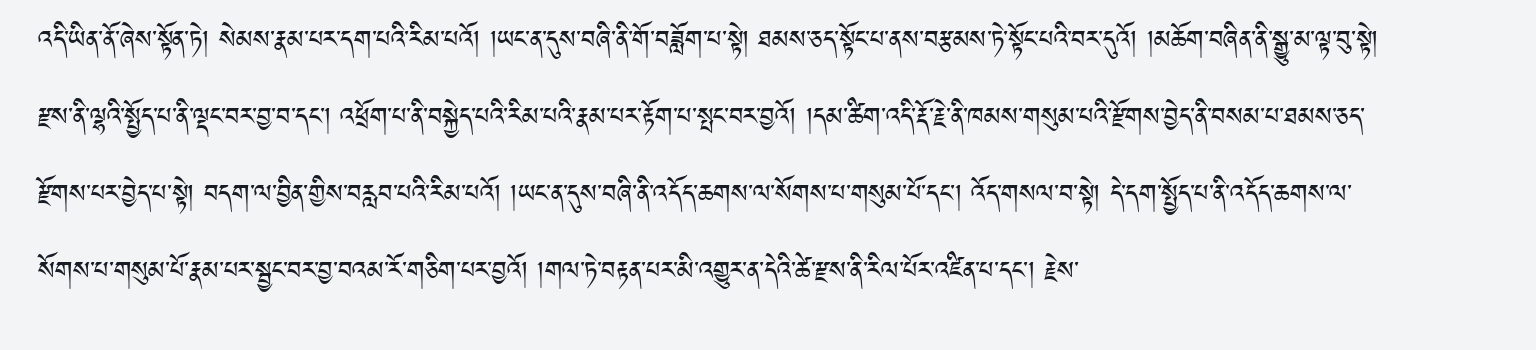འདི་ཡིན་ནོ་ཞེས་སྟོན་ཏེ། སེམས་རྣམ་པར་དག་པའི་རིམ་པའོ། །ཡང་ན་དུས་བཞི་ནི་གོ་བཟློག་པ་སྟེ། ཐམས་ཅད་སྟོང་པ་ནས་བརྩམས་ཏེ་སྟོང་པའི་བར་དུའོ། །མཆོག་བཞིན་ནི་སྒྱུ་མ་ལྟ་བུ་སྟེ། རྫས་ནི་ལྷའི་སྤྱོད་པ་ནི་ལྡང་བར་བྱ་བ་དང་། འཕྲོག་པ་ནི་བསྐྱེད་པའི་རིམ་པའི་རྣམ་པར་རྟོག་པ་སྤང་བར་བྱའོ། །དམ་ཚིག་འདི་རྡོ་རྗེ་ནི་ཁམས་གསུམ་པའི་རྫོགས་བྱེད་ནི་བསམ་པ་ཐམས་ཅད་རྫོགས་པར་བྱེད་པ་སྟེ། བདག་ལ་བྱིན་གྱིས་བརླབ་པའི་རིམ་པའོ། །ཡང་ན་དུས་བཞི་ནི་འདོད་ཆགས་ལ་སོགས་པ་གསུམ་པོ་དང་། འོད་གསལ་བ་སྟེ། དེ་དག་སྤྱོད་པ་ནི་འདོད་ཆགས་ལ་སོགས་པ་གསུམ་པོ་རྣམ་པར་སྦྱང་བར་བྱ་བའམ་རོ་གཅིག་པར་བྱའོ། །གལ་ཏེ་བརྟན་པར་མི་འགྱུར་ན་དེའི་ཚེ་རྫས་ནི་རིལ་པོར་འཛིན་པ་དང་། རྗེས་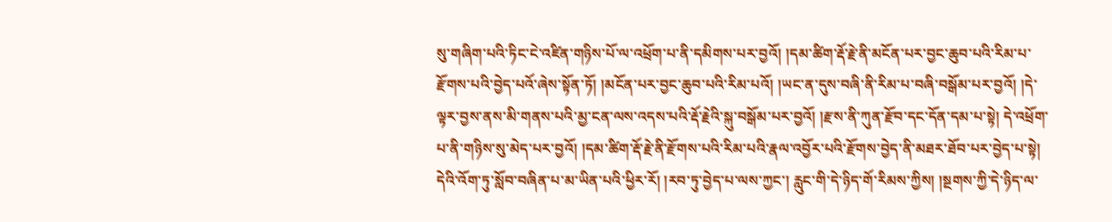སུ་གཞིག་པའི་ཏིང་ངེ་འཛིན་གཉིས་པོ་ལ་འཕྲོག་པ་ནི་དམིགས་པར་བྱའོ། །དམ་ཚིག་རྡོ་རྗེ་ནི་མངོན་པར་བྱང་ཆུབ་པའི་རིམ་པ་རྫོགས་པའི་བྱེད་པའོ་ཞེས་སྟོན་ཏོ། །མངོན་པར་བྱང་ཆུབ་པའི་རིམ་པའོ། །ཡང་ན་དུས་བཞི་ནི་རིམ་པ་བཞི་བསྒོམ་པར་བྱའོ། །དེ་ལྟར་བྱས་ནས་མི་གནས་པའི་མྱ་ངན་ལས་འདས་པའི་རྡོ་རྗེའི་སྐུ་བསྒོམ་པར་བྱའོ། །རྫས་ནི་ཀུན་རྫོབ་དང་དོན་དམ་པ་སྟེ། དེ་འཕྲོག་པ་ནི་གཉིས་སུ་མེད་པར་བྱའོ། །དམ་ཚིག་རྡོ་རྗེ་ནི་རྫོགས་པའི་རིམ་པའི་རྣལ་འབྱོར་པའི་རྫོགས་བྱེད་ནི་མཐར་ཐོབ་པར་བྱེད་པ་སྟེ། དེའི་འོག་ཏུ་སློབ་བཞིན་པ་མ་ཡིན་པའི་ཕྱིར་རོ། །རབ་ཏུ་བྱེད་པ་ལས་ཀྱང་། རླུང་གི་དེ་ཉིད་གོ་རིམས་ཀྱིས། །སྔགས་ཀྱི་དེ་ཉིད་ལ་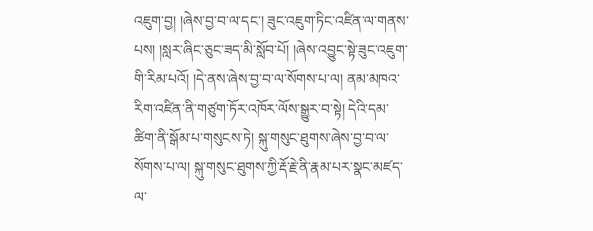འཇུག་བྱ། །ཞེས་བྱ་བ་ལ་དང་། ཟུང་འཇུག་ཏིང་འཛིན་ལ་གནས་པས། །སླར་ཞིང་ཅུང་ཟད་མི་སློབ་པོ། །ཞེས་འབྱུང་སྟེ་ཟུང་འཇུག་གི་རིམ་པའོ། །དེ་ནས་ཞེས་བྱ་བ་ལ་སོགས་པ་ལ། ནམ་མཁའ་རིག་འཛིན་ནི་གཙུག་ཏོར་འཁོར་ལོས་སྒྱུར་བ་སྟེ། དེའི་དམ་ཚིག་ནི་སྒོམ་པ་གསུངས་ཏེ། སྐུ་གསུང་ཐུགས་ཞེས་བྱ་བ་ལ་སོགས་པ་ལ། སྐུ་གསུང་ཐུགས་ཀྱི་རྡོ་རྗེ་ནི་རྣམ་པར་སྣང་མཛད་ལ་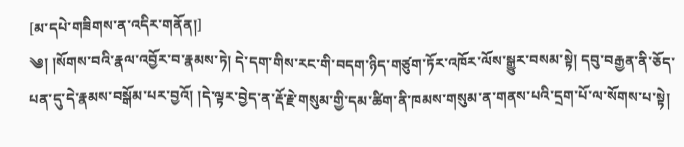[མ་དཔེ་གཟིགས་ན་འདིར་གནོན།]
༄། །སོགས་བའི་རྣལ་འབྱོར་བ་རྣམས་ཏེ། དེ་དག་གིས་རང་གི་བདག་ཉིད་གཙུག་ཏོར་འཁོར་ལོས་སྒྱུར་བསམ་སྟེ། དབུ་བརྒྱན་ནི་ཅོད་པན་དུ་དེ་རྣམས་བསྒོམ་པར་བྱའོ། །དེ་ལྟར་བྱེད་ན་རྡོ་རྗེ་གསུམ་གྱི་དམ་ཚིག་ནི་ཁམས་གསུམ་ན་གནས་པའི་དྲག་པོ་ལ་སོགས་པ་སྟེ།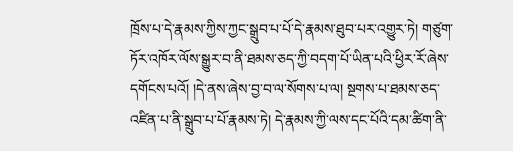ཁྲོས་པ་དེ་རྣམས་ཀྱིས་ཀྱང་སྒྲུབ་པ་པོ་དེ་རྣམས་ཐུབ་པར་འགྱུར་ཏེ། གཙུག་ཏོར་འཁོར་ལོས་སྒྱུར་བ་ནི་ཐམས་ཅད་ཀྱི་བདག་པོ་ཡིན་པའི་ཕྱིར་རོ་ཞེས་དགོངས་པའོ། །དེ་ནས་ཞེས་བྱ་བ་ལ་སོགས་པ་ལ། སྔགས་པ་ཐམས་ཅད་འཛིན་པ་ནི་སྒྲུབ་པ་པོ་རྣམས་ཏེ། དེ་རྣམས་ཀྱི་ལས་དང་པོའི་དམ་ཚིག་ནི་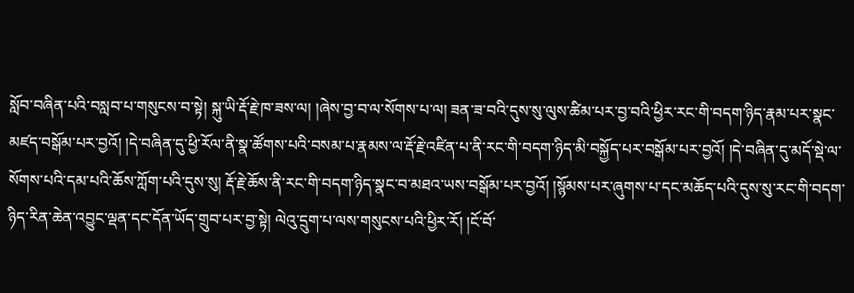སློབ་བཞིན་པའི་བསླབ་པ་གསུངས་བ་སྟེ། སྐུ་ཡི་རྡོ་རྗེ་ཁ་ཟས་ལ། །ཞེས་བྱ་བ་ལ་སོགས་པ་ལ། ཟན་ཟ་བའི་དུས་སུ་ལུས་ཚིམ་པར་བྱ་བའི་ཕྱིར་རང་གི་བདག་ཉིད་རྣམ་པར་སྣང་མཛད་བསྒོམ་པར་བྱའོ། །དེ་བཞིན་དུ་ཕྱི་རོལ་ནི་སྣ་ཚོགས་པའི་བསམ་པ་རྣམས་ལ་རྡོ་རྗེ་འཛིན་པ་ནི་རང་གི་བདག་ཉིད་མི་བསྐྱོད་པར་བསྒོམ་པར་བྱའོ། །དེ་བཞིན་དུ་མདོ་སྡེ་ལ་སོགས་པའི་དམ་པའི་ཆོས་ཀློག་པའི་དུས་སུ། རྡོ་རྗེ་ཆོས་ནི་རང་གི་བདག་ཉིད་སྣང་བ་མཐའ་ཡས་བསྒོམ་པར་བྱའོ། །སྙོམས་པར་ཞུགས་པ་དང་མཆོད་པའི་དུས་སུ་རང་གི་བདག་ཉིད་རིན་ཆེན་འབྱུང་ལྡན་དང་དོན་ཡོད་གྲུབ་པར་བྱ་སྟེ། ལེའུ་དྲུག་པ་ལས་གསུངས་པའི་ཕྱིར་རོ། །ངོ་བོ་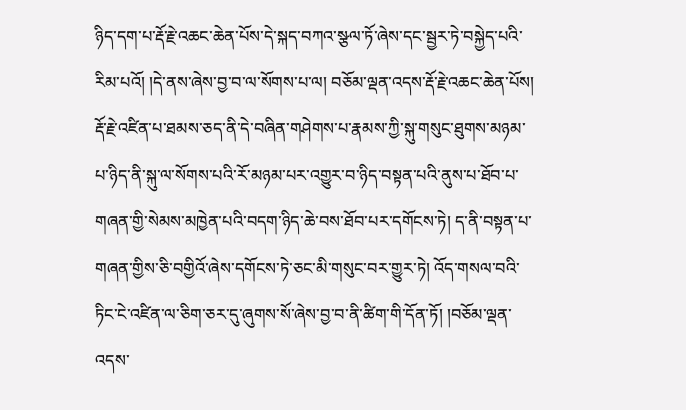ཉིད་དག་པ་རྡོ་རྗེ་འཆང་ཆེན་པོས་དེ་སྐད་བཀའ་སྩལ་ཏོ་ཞེས་དང་སྦྱར་ཏེ་བསྐྱེད་པའི་རིམ་པའོ། །དེ་ནས་ཞེས་བྱ་བ་ལ་སོགས་པ་ལ། བཅོམ་ལྡན་འདས་རྡོ་རྗེ་འཆང་ཆེན་པོས། རྡོ་རྗེ་འཛིན་པ་ཐམས་ཅད་ནི་དེ་བཞིན་གཤེགས་པ་རྣམས་ཀྱི་སྐུ་གསུང་ཐུགས་མཉམ་པ་ཉིད་ནི་སྐུ་ལ་སོགས་པའི་རོ་མཉམ་པར་འགྱུར་བ་ཉིད་བསྟན་པའི་ནུས་པ་ཐོབ་པ་གཞན་གྱི་སེམས་མཁྱེན་པའི་བདག་ཉིད་ཆེ་བས་ཐོབ་པར་དགོངས་ཏེ། ད་ནི་བསྟན་པ་གཞན་གྱིས་ཅི་བགྱིའོ་ཞེས་དགོངས་ཏེ་ཅང་མི་གསུང་བར་གྱུར་ཏེ། འོད་གསལ་བའི་ཏིང་ངེ་འཛིན་ལ་ཅིག་ཅར་དུ་ཞུགས་སོ་ཞེས་བྱ་བ་ནི་ཚིག་གི་དོན་ཏོ། །བཅོམ་ལྡན་འདས་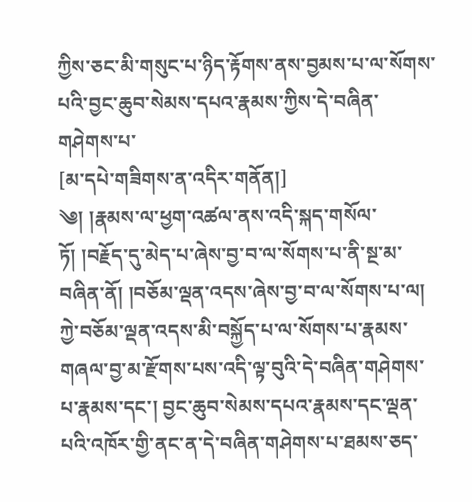ཀྱིས་ཅང་མི་གསུང་པ་ཉིད་རྟོགས་ནས་བྱམས་པ་ལ་སོགས་པའི་བྱང་ཆུབ་སེམས་དཔའ་རྣམས་ཀྱིས་དེ་བཞིན་གཤེགས་པ་
[མ་དཔེ་གཟིགས་ན་འདིར་གནོན།]
༄། །རྣམས་ལ་ཕྱག་འཚལ་ནས་འདི་སྐད་གསོལ་ཏོ། །བརྗོད་དུ་མེད་པ་ཞེས་བྱ་བ་ལ་སོགས་པ་ནི་སྔ་མ་བཞིན་ནོ། །བཅོམ་ལྡན་འདས་ཞེས་བྱ་བ་ལ་སོགས་པ་ལ། ཀྱེ་བཅོམ་ལྡན་འདས་མི་བསྐྱོད་པ་ལ་སོགས་པ་རྣམས་གཞལ་བྱ་མ་རྫོགས་པས་འདི་ལྟ་བུའི་དེ་བཞིན་གཤེགས་པ་རྣམས་དང་། བྱང་ཆུབ་སེམས་དཔའ་རྣམས་དང་ལྡན་པའི་འཁོར་གྱི་ནང་ན་དེ་བཞིན་གཤེགས་པ་ཐམས་ཅད་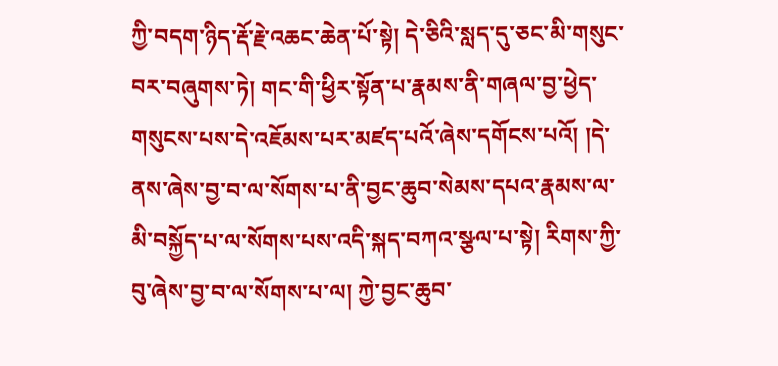ཀྱི་བདག་ཉིད་རྡོ་རྗེ་འཆང་ཆེན་པོ་སྟེ། དེ་ཅིའི་སླད་དུ་ཅང་མི་གསུང་བར་བཞུགས་ཏེ། གང་གི་ཕྱིར་སྟོན་པ་རྣམས་ནི་གཞལ་བྱ་ཕྱེད་གསུངས་པས་དེ་འཇོམས་པར་མཛད་པའོ་ཞེས་དགོངས་པའོ། །དེ་ནས་ཞེས་བྱ་བ་ལ་སོགས་པ་ནི་བྱང་ཆུབ་སེམས་དཔའ་རྣམས་ལ་མི་བསྐྱོད་པ་ལ་སོགས་པས་འདི་སྐད་བཀའ་སྩལ་པ་སྟེ། རིགས་ཀྱི་བུ་ཞེས་བྱ་བ་ལ་སོགས་པ་ལ། ཀྱེ་བྱང་ཆུབ་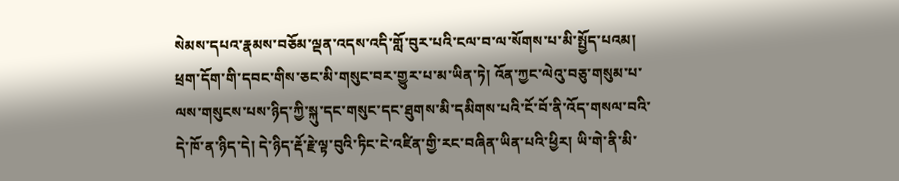སེམས་དཔའ་རྣམས་བཅོམ་ལྡན་འདས་འདི་གློ་བུར་པའི་ངལ་བ་ལ་སོགས་པ་མི་སྤྱོད་པའམ། ཕྲག་དོག་གི་དབང་གིས་ཅང་མི་གསུང་བར་གྱུར་པ་མ་ཡིན་ཏེ། འོན་ཀྱང་ལེའུ་བཅུ་གསུམ་པ་ལས་གསུངས་པས་ཉིད་ཀྱི་སྐུ་དང་གསུང་དང་ཐུགས་མི་དམིགས་པའི་ངོ་བོ་ནི་འོད་གསལ་བའི་དེ་ཁོ་ན་ཉིད་དེ། དེ་ཉིད་རྡོ་རྗེ་ལྟ་བུའི་ཏིང་ངེ་འཛིན་གྱི་རང་བཞིན་ཡིན་པའི་ཕྱིར། ཡི་གེ་ནི་མི་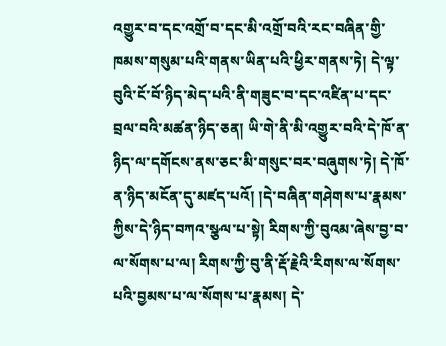འགྱུར་བ་དང་འགྲོ་བ་དང་མི་འགྲོ་བའི་རང་བཞིན་གྱི་ཁམས་གསུམ་པའི་གནས་ཡིན་པའི་ཕྱིར་གནས་ཏེ། དེ་ལྟ་བུའི་ངོ་བོ་ཉིད་མེད་པའི་ནི་གཟུང་བ་དང་འཛིན་པ་དང་བྲལ་བའི་མཚན་ཉིད་ཅན། ཡི་གེ་ནི་མི་འགྱུར་བའི་དེ་ཁོ་ན་ཉིད་ལ་དགོངས་ནས་ཅང་མི་གསུང་བར་བཞུགས་ཏེ། དེ་ཁོ་ན་ཉིད་མངོན་དུ་མཛད་པའོ། །དེ་བཞིན་གཤེགས་པ་རྣམས་ཀྱིས་དེ་ཉིད་བཀའ་སྩལ་པ་སྟེ། རིགས་ཀྱི་བུའམ་ཞེས་བྱ་བ་ལ་སོགས་པ་ལ། རིགས་ཀྱི་བུ་ནི་རྡོ་རྗེའི་རིགས་ལ་སོགས་པའི་བྱམས་པ་ལ་སོགས་པ་རྣམས། དེ་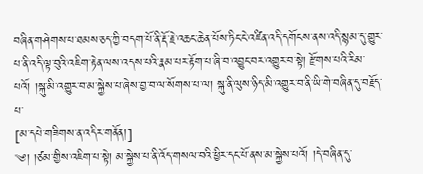བཞིན་གཤེགས་པ་ཐམས་ཅད་ཀྱི་བདག་པོ་ནི་རྡོ་རྗེ་འཆང་ཆེན་པོས་ཏིང་ངེ་འཛིན་འདི་དགོངས་ནས་འདི་སྙམ་དུ་གྱུར་པ་ནི་འདི་ལྟ་བུའི་འཇིག་རྟེན་ལས་འདས་པའི་རྣམ་པར་རྟོག་པ་ཞི་བ་འབྱུང་བར་འགྱུར་བ་སྟེ། རྫོགས་པའི་རིམ་པའོ། །སྐུ་མི་འགྱུར་བ་མ་སྐྱེས་པ་ཞེས་བྱ་བ་ལ་སོགས་པ་ལ། སྐུ་ནི་ལུས་ཉིད་མི་འགྱུར་བ་ནི་ཡི་གེ་བཞིན་དུ་བརྗོད་པ་
[མ་དཔེ་གཟིགས་ན་འདིར་གནོན།]
༄། །ཙམ་གྱིས་འཇིག་པ་སྟེ། མ་སྐྱེས་པ་ནི་འོད་གསལ་བའི་ཕྱིར་དང་པོ་ནས་མ་སྐྱེས་པའོ། །དེ་བཞིན་དུ་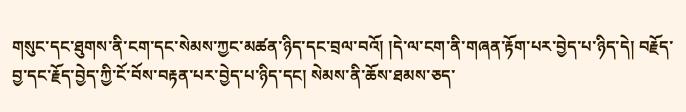གསུང་དང་ཐུགས་ནི་ངག་དང་སེམས་ཀྱང་མཚན་ཉིད་དང་བྲལ་བའོ། །དེ་ལ་ངག་ནི་གཞན་རྟོག་པར་བྱེད་པ་ཉིད་དེ། བརྗོད་བྱ་དང་རྗོད་བྱེད་ཀྱི་ངོ་བོས་བརྟན་པར་བྱེད་པ་ཉིད་དང། སེམས་ནི་ཆོས་ཐམས་ཅད་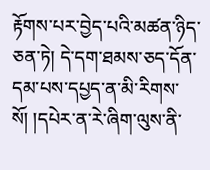རྟོགས་པར་བྱེད་པའི་མཚན་ཉིད་ཅན་ཏེ། དེ་དག་ཐམས་ཅད་དོན་དམ་པས་དཔྱད་ན་མི་རིགས་སོ། །དཔེར་ན་རེ་ཞིག་ལུས་ནི་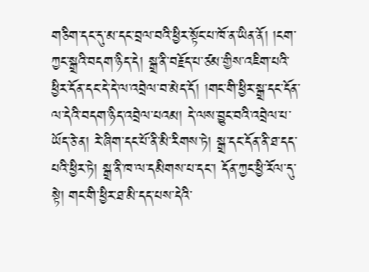གཅིག་དང་དུ་མ་དང་བྲལ་བའི་ཕྱིར་སྟོང་པ་ཁོ་ན་ཡིན་ནོ། །ངག་ཀྱང་སྒྲའི་བདག་ཉིད་དེ། སྒྲ་ནི་བརྗོད་པ་ཙམ་གྱིས་འཇིག་པའི་ཕྱིར་དོན་དང་དེ་དེ་ལ་འབྲེལ་བ་མེད་དོ། །གང་གི་ཕྱིར་སྒྲ་དང་དོན་ལ་དེའི་བདག་ཉིད་འབྲེལ་པའམ། དེ་ལས་བྱུང་བའི་འབྲེལ་པ་ཡོད་ཅེ་ན། རེ་ཞིག་དང་པོ་ནི་མི་རིགས་ཏེ། སྒྲ་དང་དོན་ནི་ཐ་དད་པའི་ཕྱིར་ཏེ། སྒྲ་ནི་ཁ་ལ་དམིགས་པ་དང་། དོན་ཀྱང་ཕྱི་རོལ་དུ་སྟེ། གང་གི་ཕྱིར་ཐ་མི་དད་པས་དེའི་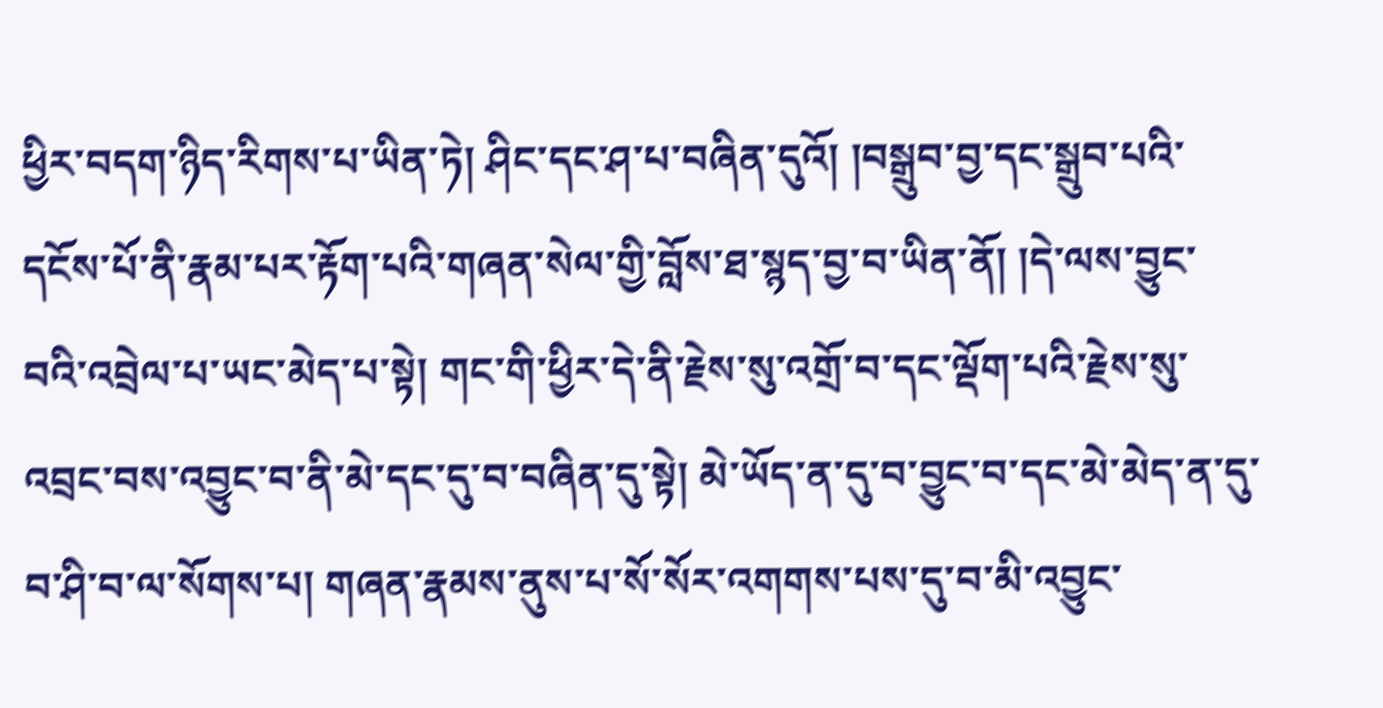ཕྱིར་བདག་ཉིད་རིགས་པ་ཡིན་ཏེ། ཤིང་དང་ཤ་པ་བཞིན་དུའོ། །བསྒྲུབ་བྱ་དང་སྒྲུབ་པའི་དངོས་པོ་ནི་རྣམ་པར་རྟོག་པའི་གཞན་སེལ་གྱི་བློས་ཐ་སྙད་བྱ་བ་ཡིན་ནོ། །དེ་ལས་བྱུང་བའི་འབྲེལ་པ་ཡང་མེད་པ་སྟེ། གང་གི་ཕྱིར་དེ་ནི་རྗེས་སུ་འགྲོ་བ་དང་ལྡོག་པའི་རྗེས་སུ་འབྲང་བས་འབྱུང་བ་ནི་མེ་དང་དུ་བ་བཞིན་དུ་སྟེ། མེ་ཡོད་ན་དུ་བ་བྱུང་བ་དང་མེ་མེད་ན་དུ་བ་ཤི་བ་ལ་སོགས་པ། གཞན་རྣམས་ནུས་པ་སོ་སོར་འགགས་པས་དུ་བ་མི་འབྱུང་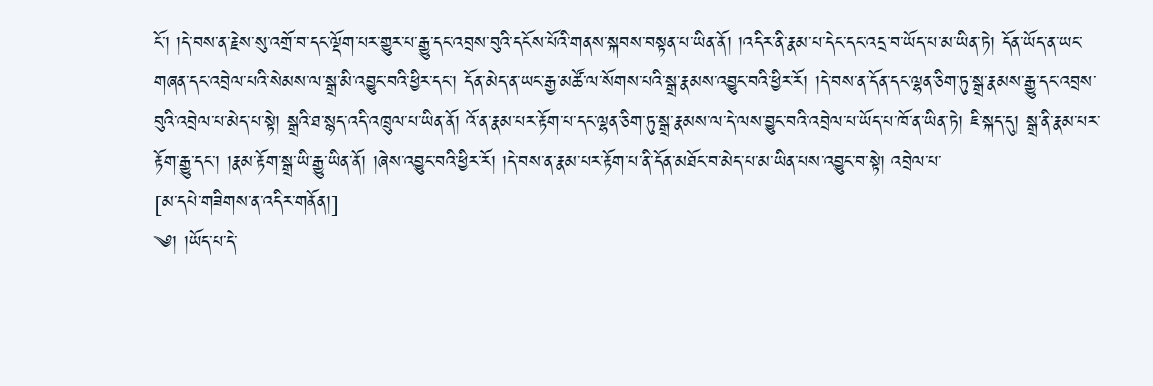ངོ་། །དེ་བས་ན་རྗེས་སུ་འགྲོ་བ་དང་ལྡོག་པར་གྱུར་པ་རྒྱུ་དང་འབྲས་བུའི་དངོས་པོའི་གནས་སྐབས་བསྟན་པ་ཡིན་ནོ། །འདིར་ནི་རྣམ་པ་དེང་དང་འདྲ་བ་ཡོད་པ་མ་ཡིན་ཏེ། དོན་ཡོད་ན་ཡང་གཞན་དང་འབྲེལ་པའི་སེམས་ལ་སྒྲ་མི་འབྱུང་བའི་ཕྱིར་དང་། དོན་མེད་ན་ཡང་རྒྱ་མཚོ་ལ་སོགས་པའི་སྒྲ་རྣམས་འབྱུང་བའི་ཕྱིར་རོ། །དེ་བས་ན་དོན་དང་ལྷན་ཅིག་ཏུ་སྒྲ་རྣམས་རྒྱུ་དང་འབྲས་བུའི་འབྲེལ་པ་མེད་པ་སྟེ། སྒྲའི་ཐ་སྙད་འདི་འཁྲུལ་པ་ཡིན་ནོ། འོ་ན་རྣམ་པར་རྟོག་པ་དང་ལྷན་ཅིག་ཏུ་སྒྲ་རྣམས་ལ་དེ་ལས་བྱུང་བའི་འབྲེལ་པ་ཡོད་པ་ཁོ་ན་ཡིན་ཏེ། ཇི་སྐད་དུ། སྒྲ་ནི་རྣམ་པར་རྟོག་རྒྱུ་དང་། །རྣམ་རྟོག་སྒྲ་ཡི་རྒྱུ་ཡིན་ནོ། །ཞེས་འབྱུང་བའི་ཕྱིར་རོ། །དེ་བས་ན་རྣམ་པར་རྟོག་པ་ནི་དོན་མཐོང་བ་མེད་པ་མ་ཡིན་པས་འབྱུང་བ་སྟེ། འབྲེལ་པ་
[མ་དཔེ་གཟིགས་ན་འདིར་གནོན།]
༄། །ཡོད་པ་དེ་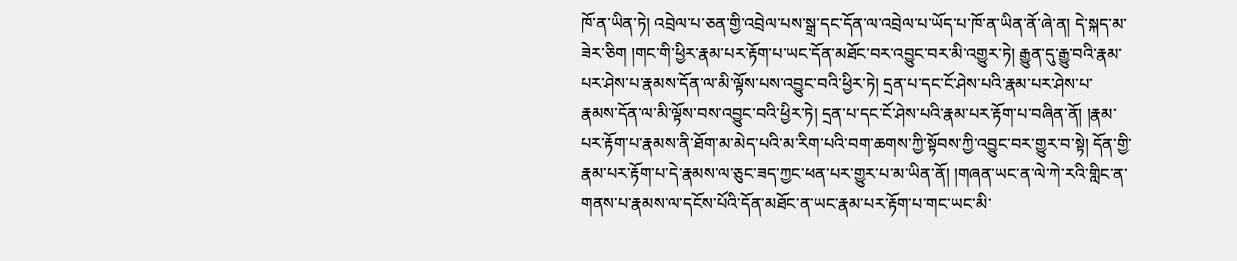ཁོ་ན་ཡིན་ཏེ། འབྲེལ་པ་ཅན་གྱི་འབྲེལ་པས་སྒྲ་དང་དོན་ལ་འབྲེལ་པ་ཡོད་པ་ཁོ་ན་ཡིན་ནོ་ཞེ་ན། དེ་སྐད་མ་ཟེར་ཅིག །གང་གི་ཕྱིར་རྣམ་པར་རྟོག་པ་ཡང་དོན་མཐོང་བར་འབྱུང་བར་མི་འགྱུར་ཏེ། རྒྱུན་དུ་རྒྱུ་བའི་རྣམ་པར་ཤེས་པ་རྣམས་དོན་ལ་མི་ལྟོས་པས་འབྱུང་བའི་ཕྱིར་ཏེ། དྲན་པ་དང་ངོ་ཤེས་པའི་རྣམ་པར་ཤེས་པ་རྣམས་དོན་ལ་མི་ལྟོས་བས་འབྱུང་བའི་ཕྱིར་ཏེ། དྲན་པ་དང་ངོ་ཤེས་པའི་རྣམ་པར་རྟོག་པ་བཞིན་ནོ། །རྣམ་པར་རྟོག་པ་རྣམས་ནི་ཐོག་མ་མེད་པའི་མ་རིག་པའི་བག་ཆགས་ཀྱི་སྟོབས་ཀྱི་འབྱུང་བར་གྱུར་བ་སྟེ། དོན་གྱི་རྣམ་པར་རྟོག་པ་དེ་རྣམས་ལ་ཅུང་ཟད་ཀྱང་ཕན་པར་གྱུར་པ་མ་ཡིན་ནོ། །གཞན་ཡང་ན་ལེ་ཀེ་རའི་གླིང་ན་གནས་པ་རྣམས་ལ་དངོས་པོའི་དོན་མཐོང་ན་ཡང་རྣམ་པར་རྟོག་པ་གང་ཡང་མི་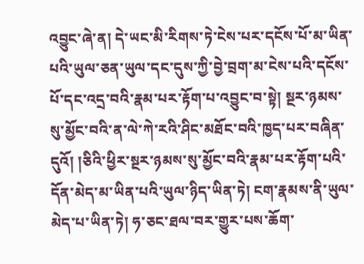འབྱུང་ཞེ་ན། དེ་ཡང་མི་རིགས་ཏེ་ངེས་པར་དངོས་པོ་མ་ཡིན་པའི་ཡུལ་ཅན་ཡུལ་དང་དུས་ཀྱི་བྱེ་བྲག་མ་ངེས་པའི་དངོས་པོ་དང་འདྲ་བའི་རྣམ་པར་རྟོག་པ་འབྱུང་བ་སྟེ། སྔར་ཉམས་སུ་མྱོང་བའི་ན་ལེ་ཀེ་རའི་ཤིང་མཐོང་བའི་ཁྱད་པར་བཞིན་དུའོ། །ཅིའི་ཕྱིར་སྔར་ཉམས་སུ་མྱོང་བའི་རྣམ་པར་རྟོག་པའི་དོན་མེད་མ་ཡིན་པའི་ཡུལ་ཉིད་ཡིན་ཏེ། ངག་རྣམས་ནི་ཡུལ་མེད་པ་ཡིན་ཏེ། ཧ་ཅང་ཐལ་བར་གྱུར་པས་ཆོག་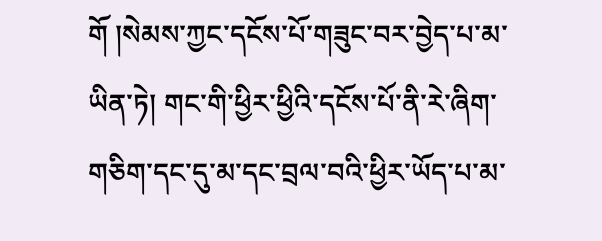གོ །སེམས་ཀྱང་དངོས་པོ་གཟུང་བར་བྱེད་པ་མ་ཡིན་ཏེ། གང་གི་ཕྱིར་ཕྱིའི་དངོས་པོ་ནི་རེ་ཞིག་གཅིག་དང་དུ་མ་དང་བྲལ་བའི་ཕྱིར་ཡོད་པ་མ་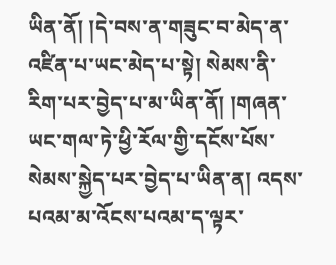ཡིན་ནོ། །དེ་བས་ན་གཟུང་བ་མེད་ན་འཛིན་པ་ཡང་མེད་པ་སྟེ། སེམས་ནི་རིག་པར་བྱེད་པ་མ་ཡིན་ནོ། །གཞན་ཡང་གལ་ཏེ་ཕྱི་རོལ་གྱི་དངོས་པོས་སེམས་སྐྱེད་པར་བྱེད་པ་ཡིན་ན། འདས་པའམ་མ་འོངས་པའམ་ད་ལྟར་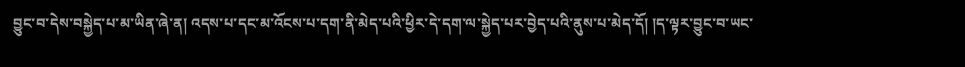བྱུང་བ་དེས་བསྐྱེད་པ་མ་ཡིན་ཞེ་ན། འདས་པ་དང་མ་འོངས་པ་དག་ནི་མེད་པའི་ཕྱིར་དེ་དག་ལ་སྐྱེད་པར་བྱེད་པའི་ནུས་པ་མེད་དོ། །ད་ལྟར་བྱུང་བ་ཡང་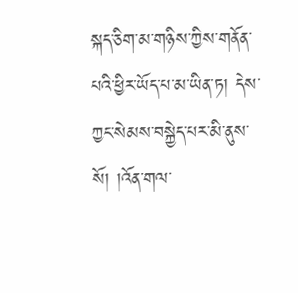སྐད་ཅིག་མ་གཉིས་ཀྱིས་གནོན་པའི་ཕྱིར་ཡོད་པ་མ་ཡིན་ཏ། དེས་ཀྱང་སེམས་བསྐྱེད་པར་མི་ནུས་སོ། །འོན་གལ་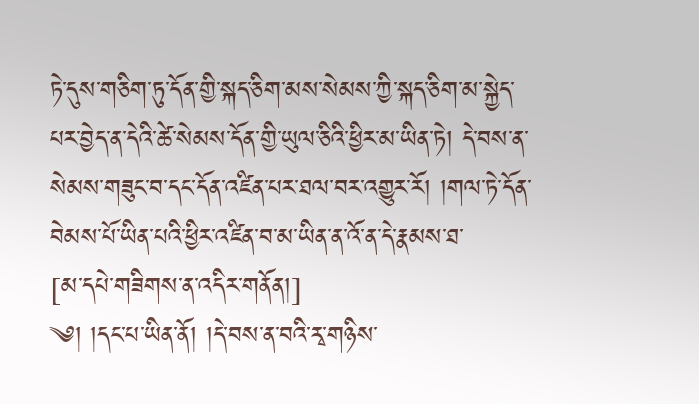ཏེ་དུས་གཅིག་ཏུ་དོན་གྱི་སྐད་ཅིག་མས་སེམས་ཀྱི་སྐད་ཅིག་མ་སྐྱེད་པར་བྱེད་ན་དེའི་ཚེ་སེམས་དོན་གྱི་ཡུལ་ཅིའི་ཕྱིར་མ་ཡིན་ཏེ། དེ་བས་ན་སེམས་གཟུང་བ་དང་དོན་འཛིན་པར་ཐལ་བར་འགྱུར་རོ། །གལ་ཏེ་དོན་བེམས་པོ་ཡིན་པའི་ཕྱིར་འཛིན་བ་མ་ཡིན་ན་འོ་ན་དེ་རྣམས་ཐ་
[མ་དཔེ་གཟིགས་ན་འདིར་གནོན།]
༄། །དང་པ་ཡིན་ནོ། །དེ་བས་ན་བའི་རྭ་གཉིས་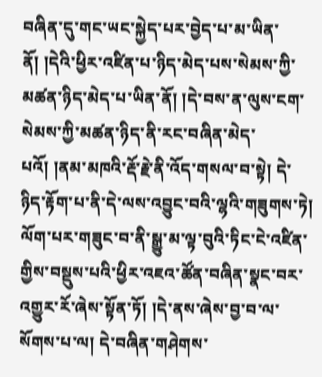བཞིན་དུ་གང་ཡང་སྐྱེད་པར་བྱེད་པ་མ་ཡིན་ནོ། །དེའི་ཕྱིར་འཛིན་པ་ཉིད་མེད་པས་སེམས་ཀྱི་མཚན་ཉིད་མེད་པ་ཡིན་ནོ། །དེ་བས་ན་ལུས་ངག་སེམས་ཀྱི་མཚན་ཉིད་ནི་རང་བཞིན་མེད་པའོ། །ནམ་མཁའི་རྡོ་རྗེ་ནི་འོད་གསལ་བ་སྟེ། དེ་ཉིད་རྟོག་པ་ནི་དེ་ལས་འབྱུང་བའི་ལྷའི་གཟུགས་ཏེ། ལོག་པར་གཟུང་བ་ནི་སྒྱུ་མ་ལྟ་བུའི་ཏིང་ངེ་འཛིན་གྱིས་བསྡུས་པའི་ཕྱིར་འཇའ་ཚོན་བཞིན་སྣང་བར་འགྱུར་རོ་ཞེས་སྟོན་ཏོ། །དེ་ནས་ཞེས་བྱ་བ་ལ་སོགས་པ་ལ། དེ་བཞིན་གཤེགས་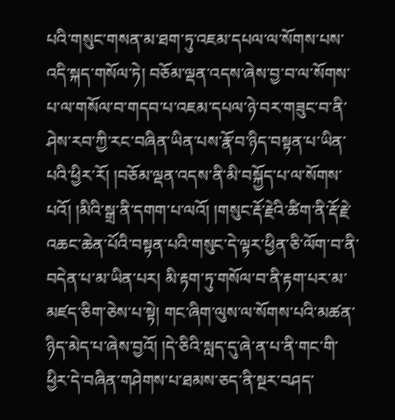པའི་གསུང་གསན་མ་ཐག་ཏུ་འཇམ་དཔལ་ལ་སོགས་པས་འདི་སྐད་གསོལ་ཏེ། བཅོམ་ལྡན་འདས་ཞེས་བྱ་བ་ལ་སོགས་པ་ལ་གསོལ་བ་གདབ་པ་འཇམ་དཔལ་ཉེ་བར་གཟུང་བ་ནི་ཤེས་རབ་ཀྱི་རང་བཞིན་ཡིན་པས་རྣོ་བ་ཉིད་བསྟན་པ་ཡིན་པའི་ཕྱིར་རོ། །བཅོམ་ལྡན་འདས་ནི་མི་བསྐྱོད་པ་ལ་སོགས་པའོ། །མིའི་སྒྲ་ནི་དགག་པ་ལའོ། །གསུང་རྡོ་རྗེའི་ཚིག་ནི་རྡོ་རྗེ་འཆང་ཆེན་པོའི་བསྟན་པའི་གསུང་དེ་ལྟར་ཕྱིན་ཅི་ལོག་བ་ནི་བདེན་པ་མ་ཡིན་པར། མི་རྟག་ཏུ་གསོལ་བ་ནི་རྟག་པར་མ་མཛད་ཅིག་ཅེས་པ་སྟེ། གང་ཞིག་ལུས་ལ་སོགས་པའི་མཚན་ཉིད་མེད་པ་ཞེས་བྱའོ། །དེ་ཅིའི་སླད་དུ་ཞེ་ན་པ་ནི་གང་གི་ཕྱིར་དེ་བཞིན་གཤེགས་པ་ཐམས་ཅད་ནི་སྔར་བཤད་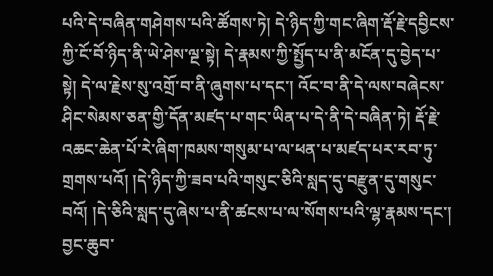པའི་དེ་བཞིན་གཤེགས་པའི་ཚོགས་ཏེ། དེ་ཉིད་ཀྱི་གང་ཞིག་རྡོ་རྗེ་དབྱིངས་ཀྱི་ངོ་བོ་ཉིད་ནི་ཡེ་ཤེས་ལྔ་སྟེ། དེ་རྣམས་ཀྱི་སྤྱོད་པ་ནི་མངོན་དུ་བྱེད་པ་སྟེ། དེ་ལ་རྗེས་སུ་འགྲོ་བ་ནི་ཞུགས་པ་དང་། འོང་བ་ནི་དེ་ལས་བཞེངས་ཤིང་སེམས་ཅན་གྱི་དོན་མཛད་པ་གང་ཡིན་པ་དེ་ནི་དེ་བཞིན་ཏེ། རྡོ་རྗེ་འཆང་ཆེན་པོ་རེ་ཞིག་ཁམས་གསུམ་པ་ལ་ཕན་པ་མཛད་པར་རབ་ཏུ་གྲགས་པའོ། །དེ་ཉིད་ཀྱི་ཟབ་པའི་གསུང་ཅིའི་སླད་དུ་བརྫུན་དུ་གསུང་བའོ། །དེ་ཅིའི་སླད་དུ་ཞེས་པ་ནི་ཚངས་པ་ལ་སོགས་པའི་ལྷ་རྣམས་དང་། བྱང་ཆུབ་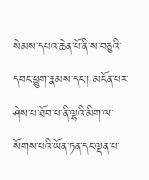སེམས་དཔའ་ཆེན་པོ་ནི་ས་བཅུའི་དབང་ཕྱུག་རྣམས་དང་། མངོན་པར་ཤེས་པ་ཐོབ་པ་ནི་ལྷའི་མིག་ལ་སོགས་པའི་ཡོན་ཏན་དང་ལྡན་པ་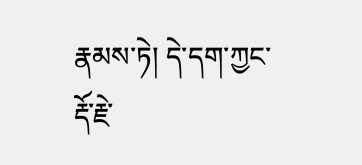རྣམས་ཏེ། དེ་དག་ཀྱང་རྡོ་རྗེ་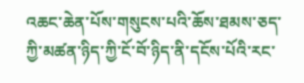འཆང་ཆེན་པོས་གསུངས་པའི་ཆོས་ཐམས་ཅད་ཀྱི་མཚན་ཉིད་ཀྱི་ངོ་བོ་ཉིད་ནི་དངོས་པོའི་རང་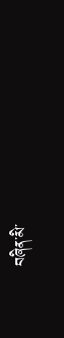བཞིན་མི་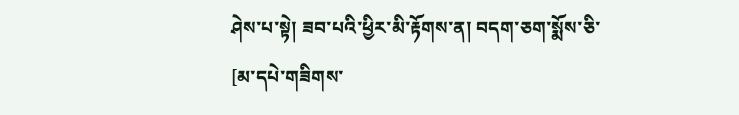ཤེས་པ་སྟེ། ཟབ་པའི་ཕྱིར་མི་རྟོགས་ན། བདག་ཅག་སྨོས་ཅི་
[མ་དཔེ་གཟིགས་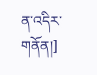ན་འདིར་གནོན།]